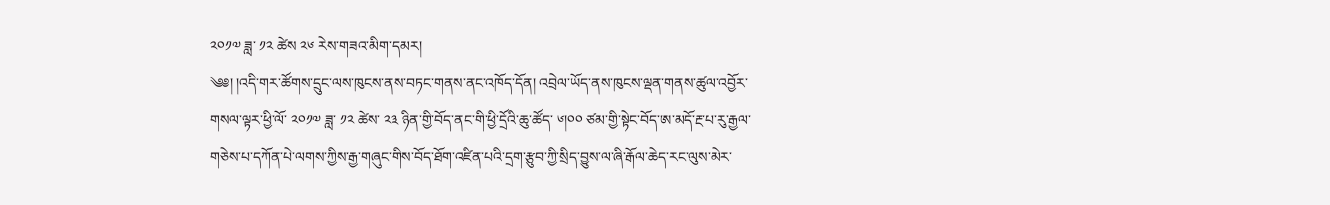༢༠༡༧ ཟླ་ ༡༢ ཚེས ༢༦ རེས་གཟའ་མིག་དམར།
༄༅། །འདི་གར་ཚོགས་དྲུང་ལས་ཁུངས་ནས་བཏང་གནས་ནང་འཁོད་དོན། འབྲེལ་ཡོད་ནས་ཁུངས་ལྡན་གནས་ཚུལ་འབྱོར་གསལ་ལྟར་ཕྱི་ལོ་ ༢༠༡༧ ཟླ་ ༡༢ ཚེས་ ༢༣ ཉིན་གྱི་བོད་ནང་གི་ཕྱི་དྲོའི་ཆུ་ཚོད་ ༦།༠༠ ཙམ་གྱི་སྟེང་བོད་ཨ་མདོ་རྔ་པ་རུ་རྒྱལ་གཅེས་པ་དཀོན་པེ་ལགས་ཀྱིས་རྒྱ་གཞུང་གིས་བོད་ཐོག་འཛིན་པའི་དྲག་རྩུབ་ཀྱི་སྲིད་བྱུས་ལ་ཞི་རྒོལ་ཆེད་རང་ལུས་མེར་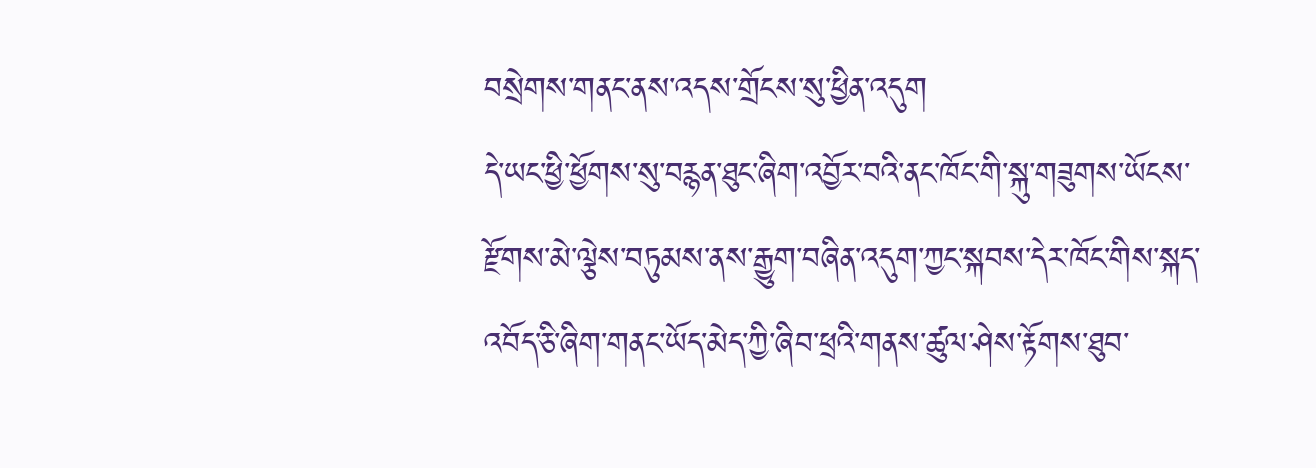བསྲེགས་གནང་ནས་འདས་གྲོངས་སུ་ཕྱིན་འདུག
དེ་ཡང་ཕྱི་ཕྱོགས་སུ་བརྙན་ཐུང་ཞིག་འབྱོར་བའི་ནང་ཁོང་གི་སྐུ་གཟུགས་ཡོངས་རྫོགས་མེ་ལྕེས་བཏུམས་ནས་རྒྱུག་བཞིན་འདུག་ཀྱང་སྐབས་དེར་ཁོང་གིས་སྐད་འབོད་ཅི་ཞིག་གནང་ཡོད་མེད་ཀྱི་ཞིབ་ཕྲའི་གནས་ཚུལ་ཤེས་རྟོགས་ཐུབ་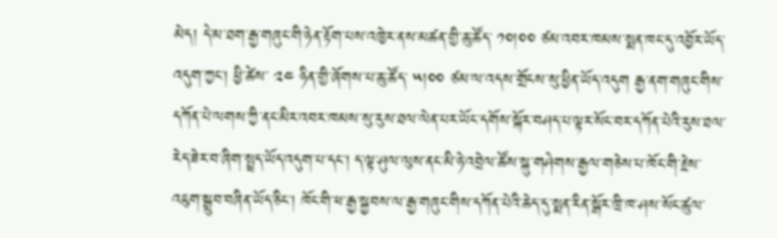མེད། དེ་མ་ཐག་རྒྱ་གཞུང་གི་ཉེན་རྟོག་པས་འཁྱེར་ནས་མཚན་གྱི་ཆུ་ཚོད་ ༡༠།༠༠ ཙམ་འབར་ཁམས་སྨན་ཁང་དུ་འབྱོར་ཡོད་འདུག་ཀྱང་། ཕྱི་ཚེས་ ༢༤ ཉིན་གྱི་ཞོགས་པ་ཆུ་ཚོད་ ༥།༠༠ ཙམ་ལ་འདས་གྲོངས་སུ་ཕྱིན་ཡོད་འདུག རྒྱ་ནག་གཞུང་གིས་དཀོན་པེ་ལགས་ཀྱི་ནང་མིར་འབར་ཁམས་སུ་རུས་ཐལ་ལེན་པར་ཡོང་དགོས་སྐོར་བཤད་པ་ལྟར་སོང་བར་དཀོན་པེའི་རུས་ཐལ་རེད་ཟེར་བ་ཞིག་སྤྲད་ཡོད་འདུག་པ་དང་། ད་ལྟ་ཤུལ་ལུས་ནང་མི་ཉེ་འབྲེལ་ཚོས་སྐུ་གཤེགས་རྒྱལ་གཅེས་པ་ཁོང་གི་རྗེས་འཇུག་སྒྲུབ་བཞིན་ཡོད་ཅིང་། ཁོང་གི་ཕ་རྒྱ་སྐྱབས་ལ་རྒྱ་གཞུང་གིས་དཀོན་པེའི་ཆེད་དུ་སྨན་རིན་སྒོར་ཁྲི་ཁ་ཤས་སོང་ཚུལ་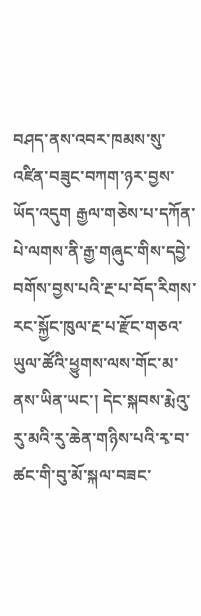བཤད་ནས་འབར་ཁམས་སུ་འཛིན་བཟུང་བཀག་ཉར་བྱས་ཡོད་འདུག རྒྱལ་གཅེས་པ་དཀོན་པེ་ལགས་ནི་རྒྱ་གཞུང་གིས་དབྱེ་བགོས་བྱས་པའི་རྔ་པ་བོད་རིགས་རང་སྐྱོང་ཁུལ་རྔ་པ་རྫོང་གཅའ་ཡུལ་ཚོའི་ཕྱུགས་ལས་གོང་མ་ནས་ཡིན་ཡང་། དེང་སྐབས་རྨེའུ་རུ་མའི་རུ་ཆེན་གཉིས་པའི་རྭ་བ་ཚང་གི་བུ་མོ་སྐལ་བཟང་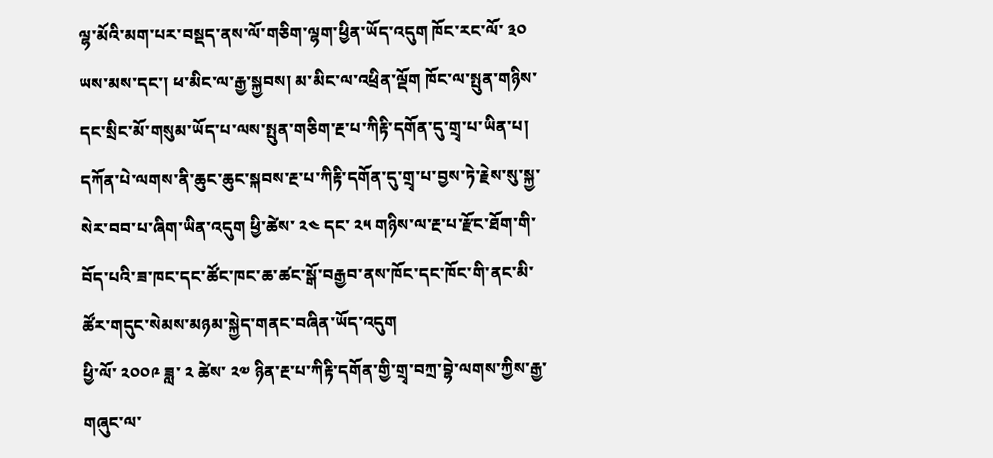ལྷ་མོའི་མག་པར་བསྡད་ནས་ལོ་གཅིག་ལྷག་ཕྱིན་ཡོད་འདུག ཁོང་རང་ལོ་ ༣༠ ཡས་མས་དང་། ཕ་མིང་ལ་རྒྱ་སྐྱབས། མ་མིང་ལ་འཕྲིན་ལྡོག ཁོང་ལ་སྤུན་གཉིས་དང་སྲིང་མོ་གསུམ་ཡོད་པ་ལས་སྤུན་གཅིག་རྔ་པ་ཀིརྟི་དགོན་དུ་གྲྭ་པ་ཡིན་པ། དཀོན་པེ་ལགས་ནི་ཆུང་ཆུང་སྐབས་རྔ་པ་ཀིརྟི་དགོན་དུ་གྲྭ་པ་བྱས་ཏེ་རྗེས་སུ་སྐྱ་སེར་བབ་པ་ཞིག་ཡིན་འདུག ཕྱི་ཚེས་ ༢༤ དང་ ༢༥ གཉིས་ལ་རྔ་པ་རྫོང་ཐོག་གི་བོད་པའི་ཟ་ཁང་དང་ཚོང་ཁང་ཆ་ཚང་སྒོ་བརྒྱབ་ནས་ཁོང་དང་ཁོང་གི་ནང་མི་ཚོར་གདུང་སེམས་མཉམ་སྐྱེད་གནང་བཞིན་ཡོད་འདུག
ཕྱི་ལོ་ ༢༠༠༩ ཟླ་ ༢ ཚེས་ ༢༧ ཉིན་རྔ་པ་ཀིརྟི་དགོན་གྱི་གྲྭ་བཀྲ་བྷེ་ལགས་ཀྱིས་རྒྱ་གཞུང་ལ་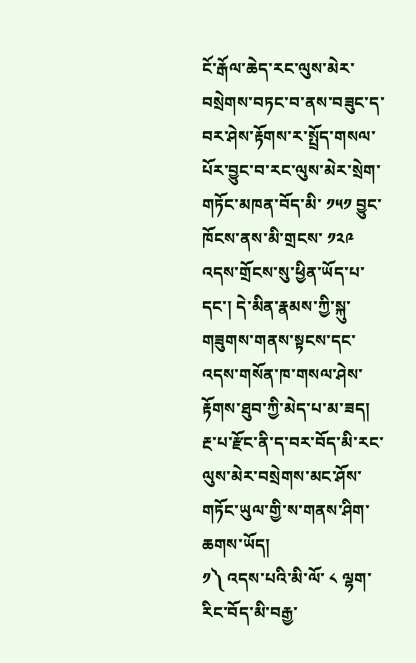ངོ་རྒོལ་ཆེད་རང་ལུས་མེར་བསྲེགས་བཏང་བ་ནས་བཟུང་ད་བར་ཤེས་རྟོགས་ར་སྤྲོད་གསལ་པོར་བྱུང་བ་རང་ལུས་མེར་སྲེག་གཏོང་མཁན་བོད་མི་ ༡༥༡ བྱུང་ཁོངས་ནས་མི་གྲངས་ ༡༢༩ འདས་གྲོངས་སུ་ཕྱིན་ཡོད་པ་དང་། དེ་མིན་རྣམས་ཀྱི་སྐུ་གཟུགས་གནས་སྟངས་དང་འདས་གསོན་ཁ་གསལ་ཤེས་རྟོགས་ཐུབ་ཀྱི་མེད་པ་མ་ཟད། རྔ་པ་རྫོང་ནི་ད་བར་བོད་མི་རང་ལུས་མེར་བསྲེགས་མང་ཤོས་གཏོང་ཡུལ་གྱི་ས་གནས་ཤིག་ཆགས་ཡོད།
༡༽ འདས་པའི་མི་ལོ་ ༨ ལྷག་རིང་བོད་མི་བརྒྱ་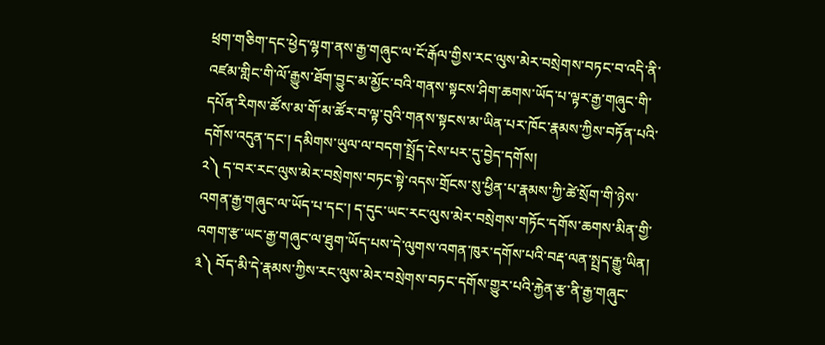ཕྲག་གཅིག་དང་ཕྱེད་ལྷག་ནས་རྒྱ་གཞུང་ལ་ངོ་རྒོལ་གྱིས་རང་ལུས་མེར་བསྲེགས་བཏང་བ་འདི་ནི་འཛམ་གླིང་གི་ལོ་རྒྱུས་ཐོག་བྱུང་མ་མྱོང་བའི་གནས་སྟངས་ཤིག་ཆགས་ཡོད་པ་ལྟར་རྒྱ་གཞུང་གི་དཔོན་རིགས་ཚོས་མ་གོ་མ་ཚོར་བ་ལྟ་བུའི་གནས་སྟངས་མ་ཡིན་པར་ཁོང་རྣམས་ཀྱིས་བཏོན་པའི་དགོས་འདུན་དང་། དམིགས་ཡུལ་ལ་བདག་སྤྲོད་ངེས་པར་དུ་བྱེད་དགོས།
༢༽ ད་བར་རང་ལུས་མེར་བསྲེགས་བཏང་སྟེ་འདས་གྲོངས་སུ་ཕྱིན་པ་རྣམས་ཀྱི་ཚེ་སྲོག་གི་ཉེས་འགན་རྒྱ་གཞུང་ལ་ཡོད་པ་དང་། ད་དུང་ཡང་རང་ལུས་མེར་བསྲེགས་གཏོང་དགོས་ཆགས་མིན་གྱི་འགག་རྩ་ཡང་རྒྱ་གཞུང་ལ་ཐུག་ཡོད་པས་དེ་ལུགས་འགན་ཁུར་དགོས་པའི་བརྡ་ལན་སྤྲད་རྒྱུ་ཡིན།
༣༽ བོད་མི་དེ་རྣམས་ཀྱིས་རང་ལུས་མེར་བསྲེགས་བཏང་དགོས་གྱུར་པའི་རྐྱེན་རྩ་ནི་རྒྱ་གཞུང་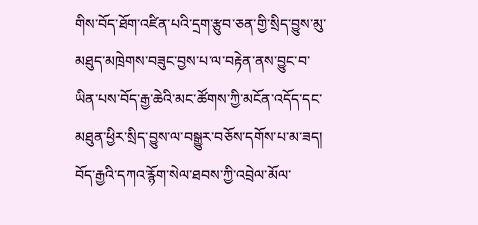གིས་བོད་ཐོག་འཛིན་པའི་དྲག་རྩུབ་ཅན་གྱི་སྲིད་བྱུས་མུ་མཐུད་མཁྲེགས་བཟུང་བྱས་པ་ལ་བརྟེན་ནས་བྱུང་བ་ཡིན་པས་བོད་རྒྱ་ཆེའི་མང་ཚོགས་ཀྱི་མངོན་འདོད་དང་མཐུན་ཕྱིར་སྲིད་བྱུས་ལ་བསྒྱུར་བཅོས་དགོས་པ་མ་ཟད། བོད་རྒྱའི་དཀའ་རྙོག་སེལ་ཐབས་ཀྱི་འབྲེལ་མོལ་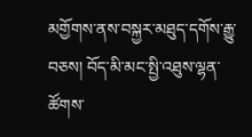མགྱོགས་ནས་བསྐྱར་མཐུད་དགོས་རྒྱུ་བཅས། བོད་མི་མང་སྤྱི་འཐུས་ལྷན་ཚོགས་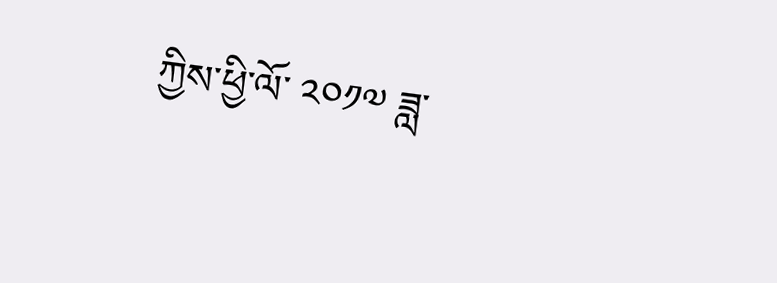ཀྱིས་ཕྱི་ལོ་ ༢༠༡༧ ཟླ་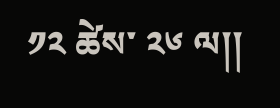༡༢ ཚེས་ ༢༦ ལ།།